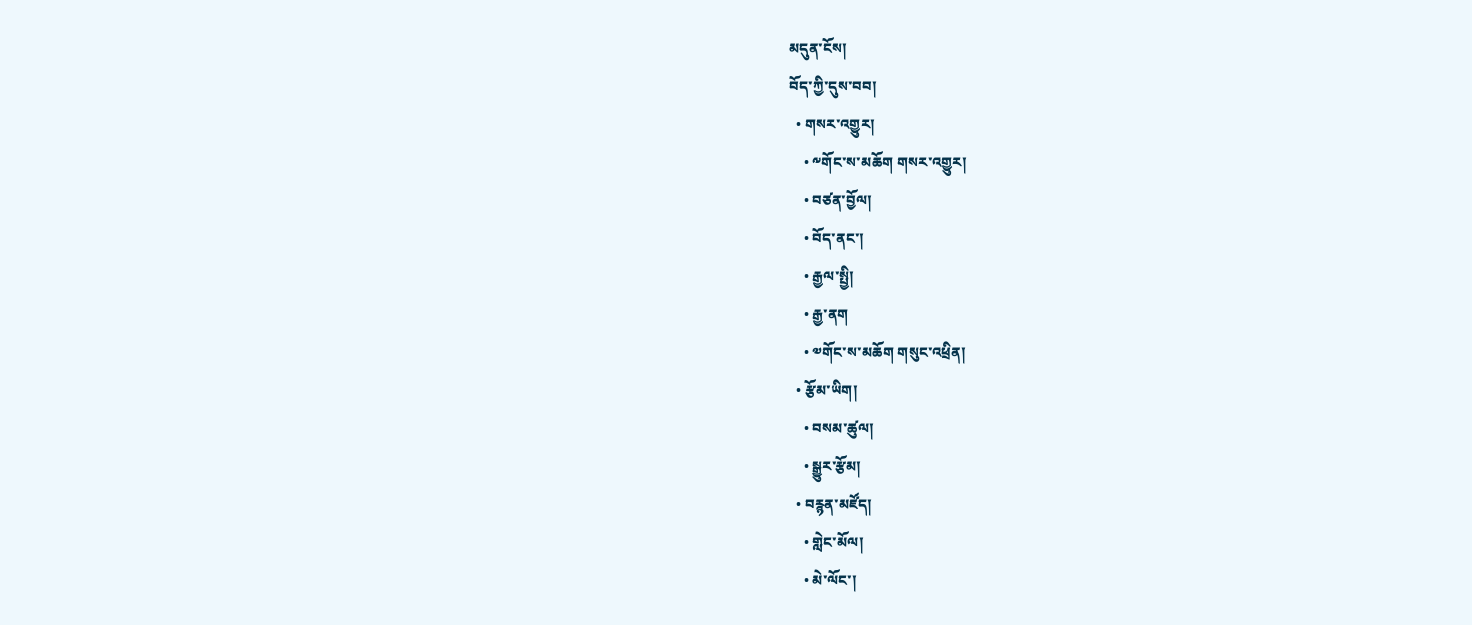མདུན་ངོས།
བོད་ཀྱི་དུས་བབ།
  • གསར་འགྱུར།
    • ༸གོང་ས་མཆོག གསར་འགྱུར།
    • བཙན་བྱོལ།
    • བོད་ནང་།
    • རྒྱལ་སྤྱི།
    • རྒྱ་ནག
    • ༧གོང་ས་མཆོག གསུང་འཕྲིན།
  • རྩོམ་ཡིག།
    • བསམ་ཚུལ།
    • སྒྱུར་རྩོམ།
  • བརྙན་མཛོད།
    • གླེང་མོལ།
    • མེ་ལོང་།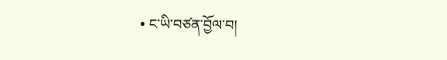• ང་ཡི་བཙན་བྱོལ་བ།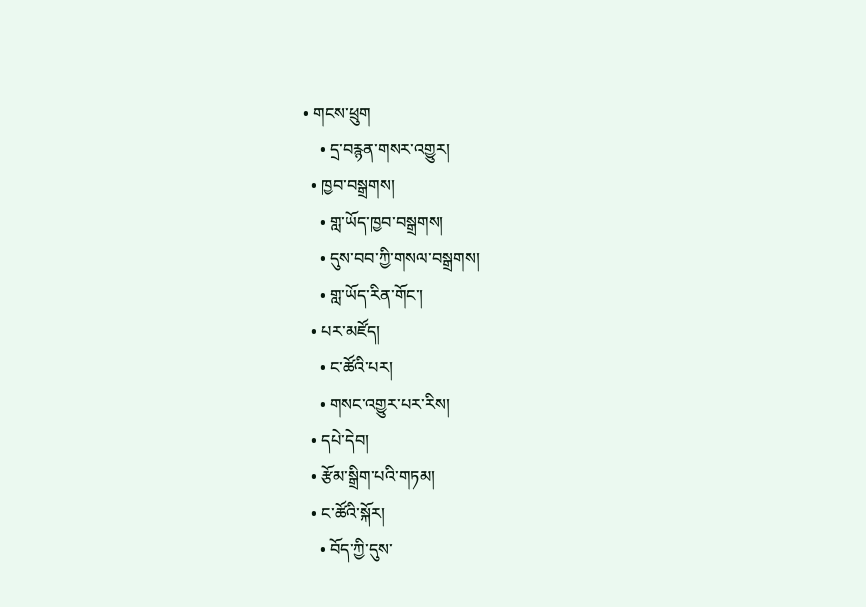• གངས་ཕྲུག
    • དྲ་བརྙན་གསར་འགྱུར།
  • ཁྱབ་བསྒྲགས།
    • གླ་ཡོད་ཁྱབ་བསྒྲགས།
    • དུས་བབ་ཀྱི་གསལ་བསྒྲགས།
    • གླ་ཡོད་རིན་གོང་།
  • པར་མཛོད།
    • ང་ཚོའི་པར།
    • གསང་འགྱུར་པར་རིས།
  • དཔེ་དེབ།
  • རྩོམ་སྒྲིག་པའི་གཏམ།
  • ང་ཚོའི་སྐོར།
    • བོད་ཀྱི་དུས་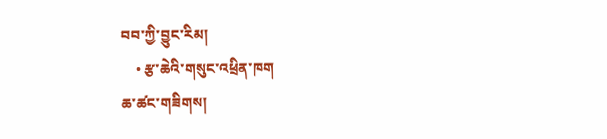བབ་ཀྱི་བྱུང་རིམ།
    • རྩ་ཆེའི་གསུང་འཕྲིན་ཁག
ཆ་ཚང་གཟིགས།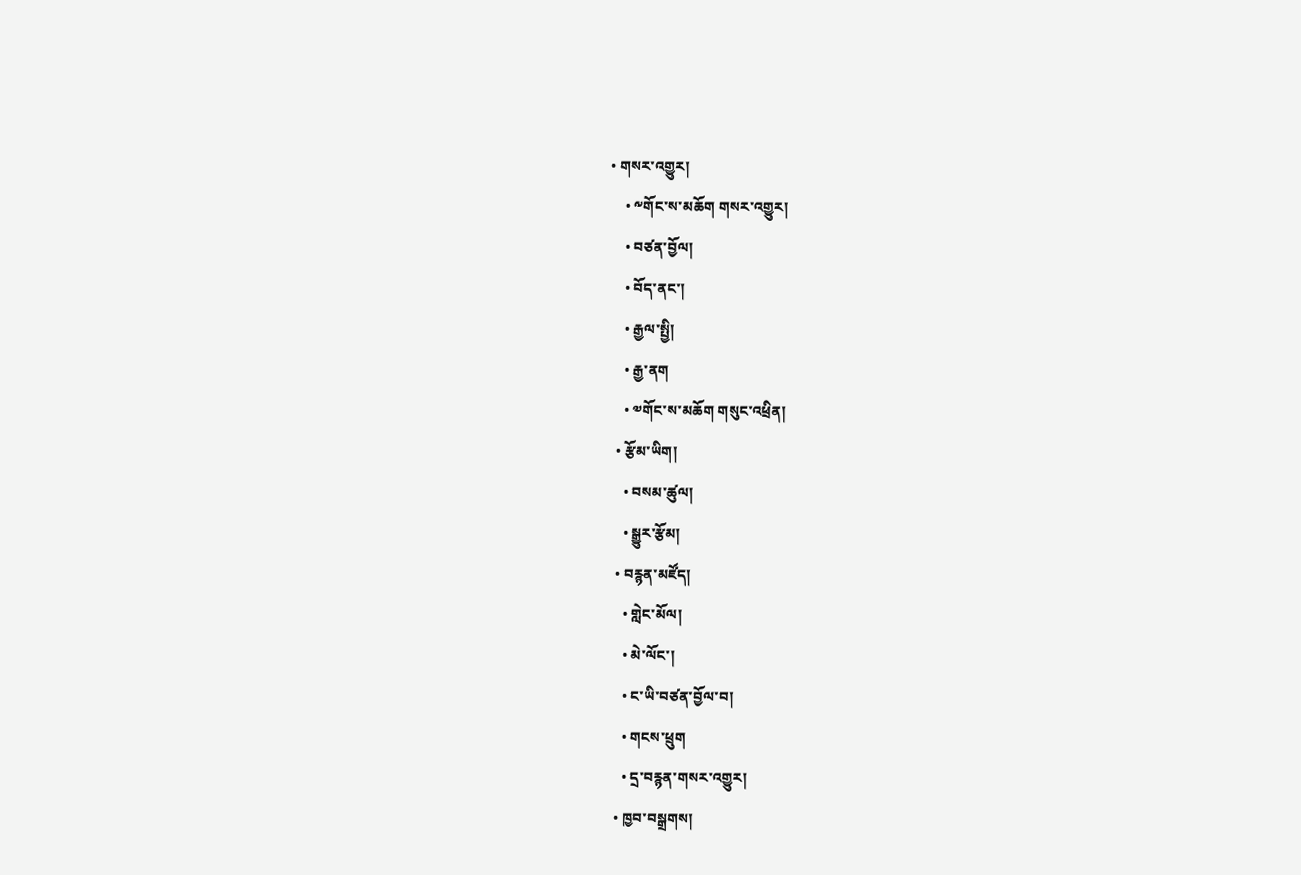• གསར་འགྱུར།
    • ༸གོང་ས་མཆོག གསར་འགྱུར།
    • བཙན་བྱོལ།
    • བོད་ནང་།
    • རྒྱལ་སྤྱི།
    • རྒྱ་ནག
    • ༧གོང་ས་མཆོག གསུང་འཕྲིན།
  • རྩོམ་ཡིག།
    • བསམ་ཚུལ།
    • སྒྱུར་རྩོམ།
  • བརྙན་མཛོད།
    • གླེང་མོལ།
    • མེ་ལོང་།
    • ང་ཡི་བཙན་བྱོལ་བ།
    • གངས་ཕྲུག
    • དྲ་བརྙན་གསར་འགྱུར།
  • ཁྱབ་བསྒྲགས།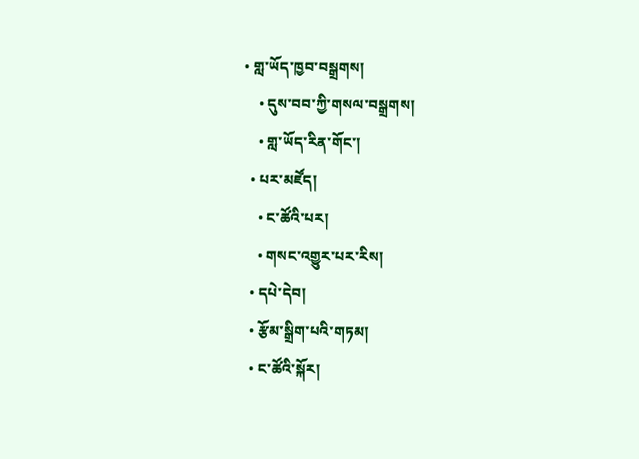• གླ་ཡོད་ཁྱབ་བསྒྲགས།
    • དུས་བབ་ཀྱི་གསལ་བསྒྲགས།
    • གླ་ཡོད་རིན་གོང་།
  • པར་མཛོད།
    • ང་ཚོའི་པར།
    • གསང་འགྱུར་པར་རིས།
  • དཔེ་དེབ།
  • རྩོམ་སྒྲིག་པའི་གཏམ།
  • ང་ཚོའི་སྐོར།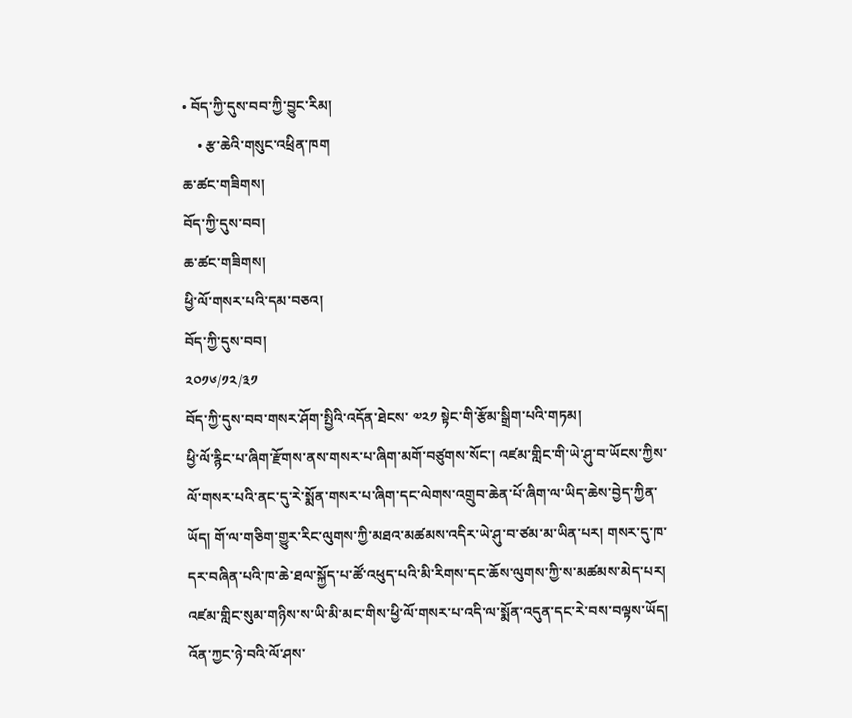• བོད་ཀྱི་དུས་བབ་ཀྱི་བྱུང་རིམ།
    • རྩ་ཆེའི་གསུང་འཕྲིན་ཁག
ཆ་ཚང་གཟིགས།
བོད་ཀྱི་དུས་བབ།
ཆ་ཚང་གཟིགས།
ཕྱི་ལོ་གསར་པའི་དམ་བཅའ།
བོད་ཀྱི་དུས་བབ།
༢༠༡༦/༡༢/༣༡
བོད་ཀྱི་དུས་བབ་གསར་ཤོག་སྤྱིའི་འདོན་ཐེངས་ ༧༢༡ སྟེང་གི་རྩོམ་སྒྲིག་པའི་གཏམ།
ཕྱི་ལོ་རྙིང་པ་ཞིག་རྫོགས་ནས་གསར་པ་ཞིག་མགོ་བཙུགས་སོང་། འཛམ་གླིང་གི་ཡེ་ཤུ་བ་ཡོངས་ཀྱིས་ལོ་གསར་པའི་ནང་དུ་རེ་སྨོན་གསར་པ་ཞིག་དང་ལེགས་འགྲུབ་ཆེན་པོ་ཞིག་ལ་ཡིད་ཆེས་བྱེད་ཀྱིན་ཡོད། གོ་ལ་གཅིག་གྱུར་རིང་ལུགས་ཀྱི་མཐའ་མཚམས་འདིར་ཡེ་ཤུ་བ་ཙམ་མ་ཡིན་པར། གསར་དུ་ཁ་དར་བཞིན་པའི་ཁ་ཆེ་ཐལ་སྐྱོད་པ་ཚོ་འཕུད་པའི་མི་རིགས་དང་ཆོས་ལུགས་ཀྱི་ས་མཚམས་མེད་པར། འཛམ་གླིང་སུམ་གཉིས་ས་ཡི་མི་མང་གིས་ཕྱི་ལོ་གསར་པ་འདི་ལ་སྨོན་འདུན་དང་རེ་བས་བལྟས་ཡོད།
འོན་ཀྱང་ཉེ་བའི་ལོ་ཤས་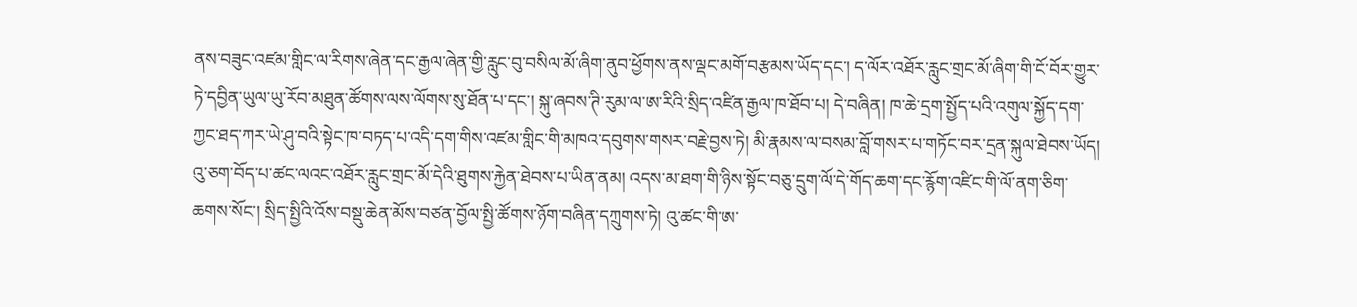ནས་བཟུང་འཛམ་གླིང་ལ་རིགས་ཞེན་དང་རྒྱལ་ཞེན་གྱི་རླུང་བུ་བསིལ་མོ་ཞིག་ནུབ་ཕྱོགས་ནས་ལྡང་མགོ་བརྩམས་ཡོད་དང་། ད་ལོར་འཐོར་རླུང་གྲང་མོ་ཞིག་གི་ངོ་བོར་གྱུར་ཏེ་དབྱིན་ཡུལ་ཡུ་རོབ་མཐུན་ཚོགས་ལས་ལོགས་སུ་ཐོན་པ་དང་། སྐུ་ཞབས་ཊི་རུམ་ལ་ཨ་རིའི་སྲིད་འཛིན་རྒྱལ་ཁ་ཐོབ་པ། དེ་བཞིན། ཁ་ཆེ་དྲག་སྤྱོད་པའི་འགུལ་སྐྱོད་དག་ཀྱང་ཐད་ཀར་ཡེ་ཤུ་བའི་སྟེང་ཁ་བཏད་པ་འདི་དག་གིས་འཛམ་གླིང་གི་མཁའ་དབུགས་གསར་བརྗེ་བྱས་ཏེ། མི་རྣམས་ལ་བསམ་བློ་གསར་པ་གཏོང་བར་དྲན་སྐུལ་ཐེབས་ཡོད།
འུ་ཅག་བོད་པ་ཚང་ལའང་འཐོར་རླུང་གྲང་མོ་དེའི་ཐུགས་རྐྱེན་ཐེབས་པ་ཡིན་ནམ། འདས་མ་ཐག་གི་ཉིས་སྟོང་བཅུ་དྲུག་ལོ་དེ་གོད་ཆག་དང་རྙོག་འཛིང་གི་ལོ་ནག་ཅིག་ཆགས་སོང་། སྲིད་སྤྱིའི་འོས་བསྡུ་ཆེན་མོས་བཙན་བྱོལ་སྤྱི་ཚོགས་ཉོག་བཞིན་དཀྲུགས་ཏེ། འུ་ཚང་གི་ཨ་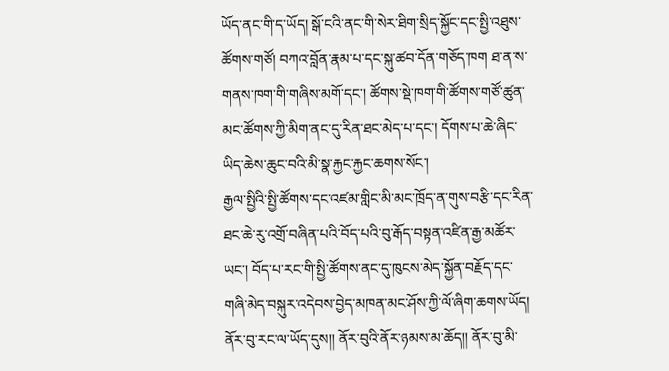ཡོད་ནང་གི་ད་ཡོད། སྒོ་ངའི་ནང་གི་སེར་ཐིག་སྲིད་སྐྱོང་དང་སྤྱི་འཐུས་ཚོགས་གཙོ། བཀའ་བློན་རྣམ་པ་དང་སྐུ་ཚབ་དོན་གཅོད་ཁག ཐ་ན་ས་གནས་ཁག་གི་གཞིས་མགོ་དང་། ཚོགས་སྡེ་ཁག་གི་ཚོགས་གཙོ་ཚུན་མང་ཚོགས་ཀྱི་མིག་ནང་དུ་རིན་ཐང་མེད་པ་དང་། དོགས་པ་ཆེ་ཞིང་ཡིད་ཆེས་ཆུང་བའི་མི་སྣ་རྐྱང་རྐྱང་ཆགས་སོང་།
རྒྱལ་སྤྱིའི་སྤྱི་ཚོགས་དང་འཛམ་གླིང་མི་མང་ཁྲོད་ན་གུས་བརྩི་དང་རིན་ཐང་ཆེ་རུ་འགྲོ་བཞིན་པའི་བོད་པའི་བུ་རྒོད་བསྟན་འཛིན་རྒྱ་མཚོར་ཡང་། བོད་པ་རང་གི་སྤྱི་ཚོགས་ནང་དུ་ཁུངས་མེད་སྐྱོན་བརྗོད་དང་གཞི་མེད་བསྐུར་འདེབས་བྱེད་མཁན་མང་ཤོས་ཀྱི་ལོ་ཞིག་ཆགས་ཡོད། ནོར་བུ་རང་ལ་ཡོད་དུས།། ནོར་བུའི་ནོར་ཉམས་མ་ཆོད།། ནོར་བུ་མི་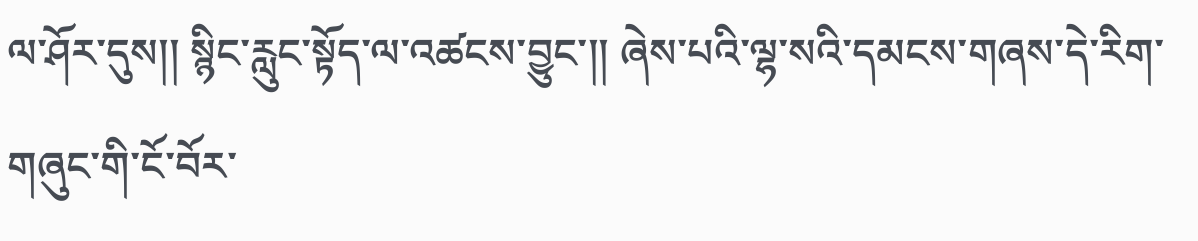ལ་ཤོར་དུས།། སྙིང་རླུང་སྟོད་ལ་འཚངས་བྱུང་།། ཞེས་པའི་ལྷ་སའི་དམངས་གཞས་དེ་རིག་གཞུང་གི་ངོ་བོར་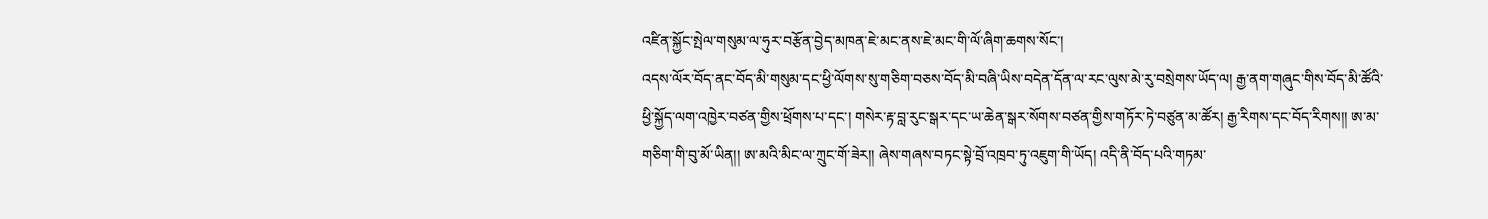འཛིན་སྐྱོང་སྤེལ་གསུམ་ལ་ཧུར་བརྩོན་བྱེད་མཁན་ཇེ་མང་ནས་ཇེ་མང་གི་ལོ་ཞིག་ཆགས་སོང་།
འདས་ལོར་བོད་ནང་བོད་མི་གསུམ་དང་ཕྱི་ལོགས་སུ་གཅིག་བཅས་བོད་མི་བཞི་ཡིས་བདེན་དོན་ལ་རང་ལུས་མེ་རུ་བསྲེགས་ཡོད་ལ། རྒྱ་ནག་གཞུང་གིས་བོད་མི་ཚོའི་ཕྱི་སྐྱོད་ལག་འཁྱེར་བཙན་གྱིས་ཕྲོགས་པ་དང་། གསེར་རྟ་བླ་རུང་སྒར་དང་ཡ་ཆེན་སྒར་སོགས་བཙན་གྱིས་གཏོར་ཏེ་བཙུན་མ་ཚོར། རྒྱ་རིགས་དང་བོད་རིགས།། ཨ་མ་གཅིག་གི་བུ་མོ་ཡིན།། ཨ་མའི་མིང་ལ་ཀྲུང་གོ་ཟེར།། ཞེས་གཞས་བཏང་སྟེ་བྲོ་འཁྲབ་ཏུ་འཇུག་གི་ཡོད། འདི་ནི་བོད་པའི་གཏམ་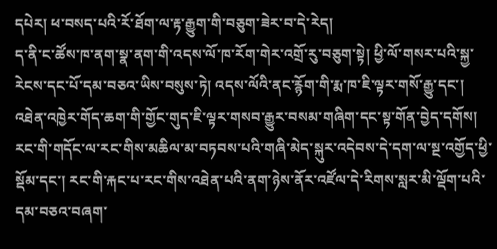དཔེར། ཕ་བསད་པའི་རོ་ཐོག་ལ་རྟ་རྒྱུག་གི་བཅུག་ཟེར་བ་དེ་རེད།
ད་ནི་ང་ཚོས་ཁ་ནག་སྣ་ནག་གི་འདས་ལོ་ཁ་རོག་གེར་འགྲོ་རུ་བཅུག་སྟེ། ཕྱི་ལོ་གསར་པའི་སྐྱ་རེངས་དང་པོ་དམ་བཅའ་ཡིས་བསུས་ཏེ། འདས་ལོའི་ནང་རྙོག་གི་རྨ་ཁ་ཇི་ལྟར་གསོ་རྒྱུ་དང་། འཐེན་འཁྱེར་གོད་ཆག་གི་གྱོང་གུད་ཇི་ལྟར་གསབ་རྒྱུར་བསམ་གཞིག་དང་སྟ་གོན་བྱེད་དགོས། རང་གི་གདོང་ལ་རང་གིས་མཆིལ་མ་བཏབས་པའི་གཞི་མེད་སྐུར་འདེབས་དེ་དག་ལ་སྔ་འགྱོད་ཕྱི་སྡོམ་དང་། རང་གི་རྐང་པ་རང་གིས་འཐེན་པའི་ནག་ཉེས་ནོར་འཛོལ་དེ་རིགས་སླར་མི་ལྡོག་པའི་དམ་བཅའ་བཞག་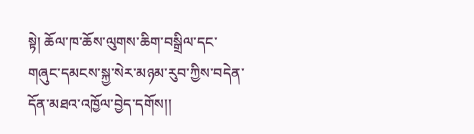སྟེ། ཆོལ་ཁ་ཆོས་ལུགས་ཆིག་བསྒྲིལ་དང་གཞུང་དམངས་སྐྱ་སེར་མཉམ་རུབ་ཀྱིས་བདེན་དོན་མཐའ་འཁྱོལ་བྱེད་དགོས།།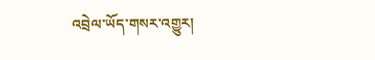འབྲེལ་ཡོད་གསར་འགྱུར།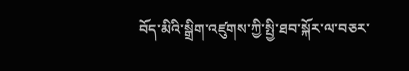བོད་མིའི་སྒྲིག་འཛུགས་ཀྱི་སྤྱི་ཐབ་སྐོར་ལ་བཅར་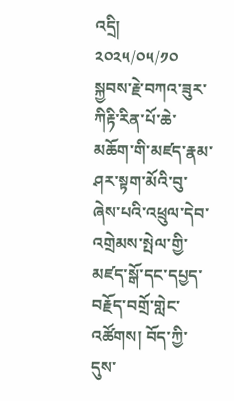འདྲི།
༢༠༢༥/༠༥/༡༠
སྐྱབས་རྗེ་བཀའ་ཟུར་ཀིརྟི་རིན་པོ་ཆེ་མཆོག་གི་མཛད་རྣམ་ཤར་སྟག་མོའི་བུ་ཞེས་པའི་འཕྲུལ་དེབ་འགྲེམས་སྤེལ་གྱི་མཛད་སྒོ་དང་དཔྱད་བརྗོད་བགྲོ་གླེང་འཚོགས། བོད་ཀྱི་དུས་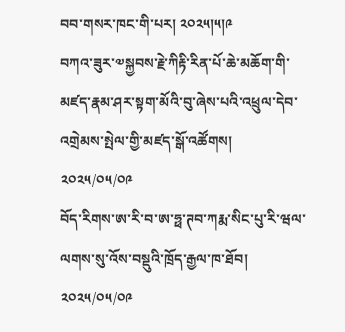བབ་གསར་ཁང་གི་པར། ༢༠༢༥།༥།༩
བཀའ་ཟུར་༧སྐྱབས་རྗེ་ཀིརྟི་རིན་པོ་ཆེ་མཆོག་གི་མཛད་རྣམ་ཤར་སྟག་མོའི་བུ་ཞེས་པའི་འཕྲུལ་དེབ་འགྲེམས་སྤེལ་གྱི་མཛད་སྒོ་འཚོགས།
༢༠༢༥/༠༥/༠༩
བོད་རིགས་ཨ་རི་བ་ཨ་ཧྥ་ཊབ་ཀརྨ་སིང་པུ་རི་ཝལ་ལགས་སུ་འོས་བསྡུའི་ཁྲོད་རྒྱལ་ཁ་ཐོབ།
༢༠༢༥/༠༥/༠༩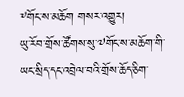༸གོང་ས་མཆོག གསར་འགྱུར།
ཡུ་རོབ་གྲོས་ཚོགས་སུ་༧གོང་ས་མཆོག་གི་ཡང་སྲིད་དང་འབྲེལ་བའི་གྲོས་ཆོད་ཅིག་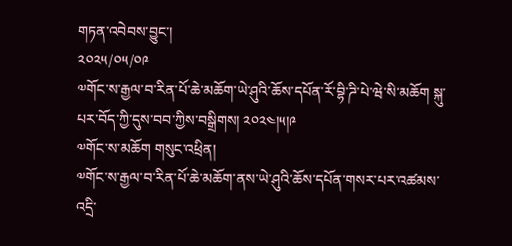གཏན་འབེབས་བྱུང་།
༢༠༢༥/༠༥/༠༩
༧གོང་ས་རྒྱལ་བ་རིན་པོ་ཆེ་མཆོག་ཡེ་ཤུའི་ཆོས་དཔོན་རོ་བྷི་ཌི་པེ་ཝེ་སི་མཆོག སྐུ་པར་བོད་ཀྱི་དུས་བབ་ཀྱིས་བསྒྲིགས། ༢༠༢༤།༥།༩
༧གོང་ས་མཆོག གསུང་འཕྲིན།
༧གོང་ས་རྒྱལ་བ་རིན་པོ་ཆེ་མཆོག་ནས་ཡེ་ཤུའི་ཆོས་དཔོན་གསར་པར་འཚམས་འདྲི་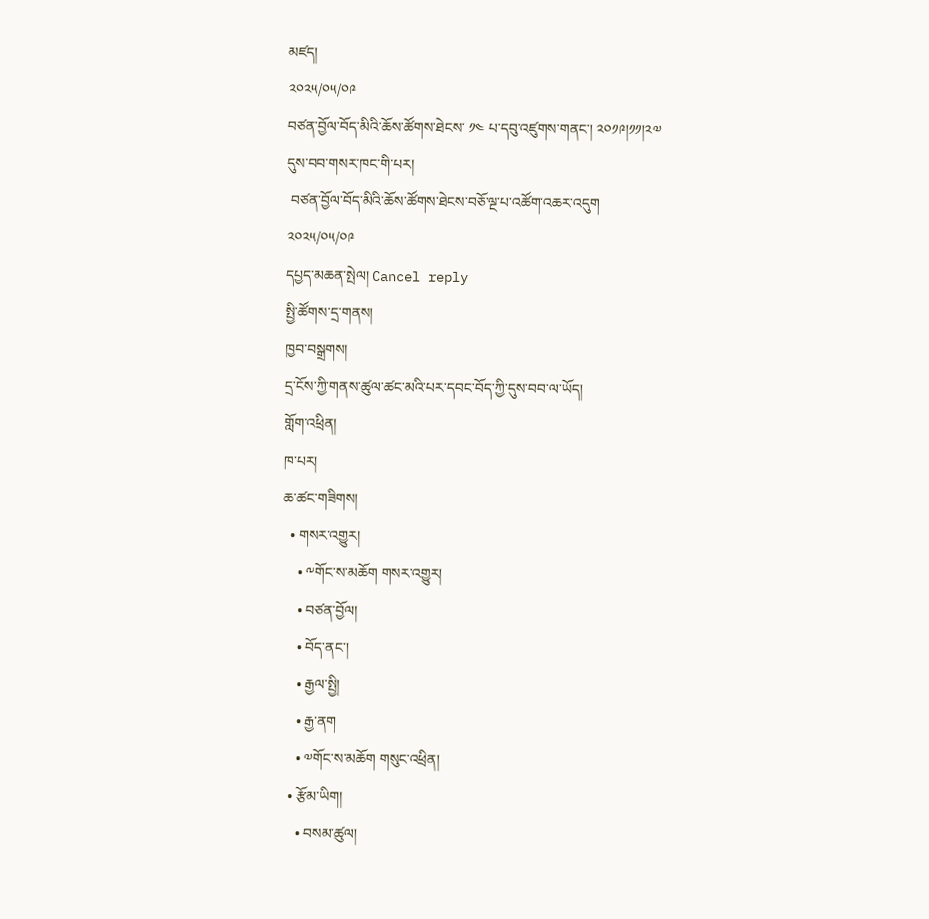མཛད།
༢༠༢༥/༠༥/༠༩
བཙན་བྱོལ་བོད་མིའི་ཆོས་ཚོགས་ཐེངས་ ༡༤ པ་དབུ་འཛུགས་གནང་། ༢༠༡༩།༡༡།༢༧ དུས་བབ་གསར་ཁང་གི་པར།
 བཙན་བྱོལ་བོད་མིའི་ཆོས་ཚོགས་ཐེངས་བཅོ་ལྔ་པ་འཚོག་འཆར་འདུག
༢༠༢༥/༠༥/༠༩
དཔྱད་མཆན་སྤེལ། Cancel reply
སྤྱི་ཚོགས་དྲ་གནས།
ཁྱབ་བསྒྲགས།
དྲ་ངོས་ཀྱི་གནས་ཚུལ་ཚང་མའི་པར་དབང་བོད་ཀྱི་དུས་བབ་ལ་ཡོད།
གློག་འཕྲིན།
ཁ་པར།
ཆ་ཚང་གཟིགས།
  • གསར་འགྱུར།
    • ༸གོང་ས་མཆོག གསར་འགྱུར།
    • བཙན་བྱོལ།
    • བོད་ནང་།
    • རྒྱལ་སྤྱི།
    • རྒྱ་ནག
    • ༧གོང་ས་མཆོག གསུང་འཕྲིན།
  • རྩོམ་ཡིག།
    • བསམ་ཚུལ།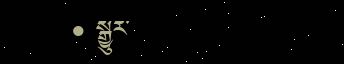• སྒྱུར་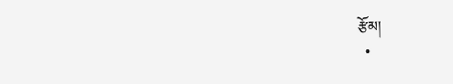རྩོམ།
  •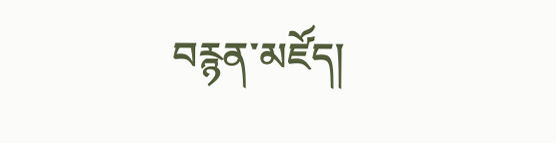བརྙན་མཛོད།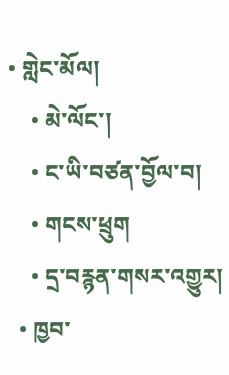• གླེང་མོལ།
    • མེ་ལོང་།
    • ང་ཡི་བཙན་བྱོལ་བ།
    • གངས་ཕྲུག
    • དྲ་བརྙན་གསར་འགྱུར།
  • ཁྱབ་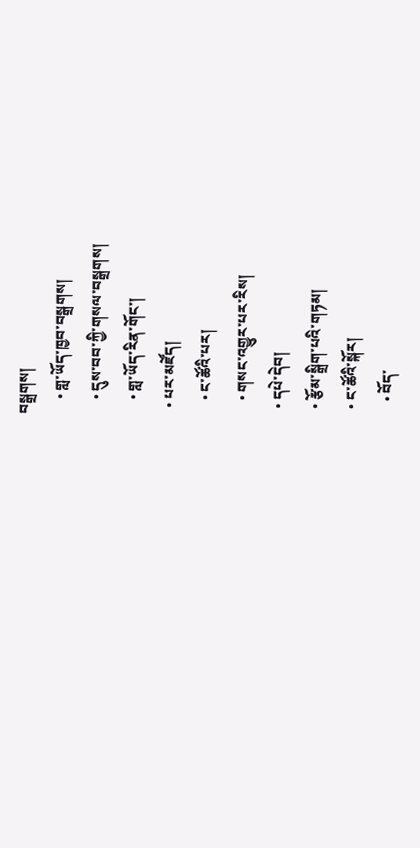བསྒྲགས།
    • གླ་ཡོད་ཁྱབ་བསྒྲགས།
    • དུས་བབ་ཀྱི་གསལ་བསྒྲགས།
    • གླ་ཡོད་རིན་གོང་།
  • པར་མཛོད།
    • ང་ཚོའི་པར།
    • གསང་འགྱུར་པར་རིས།
  • དཔེ་དེབ།
  • རྩོམ་སྒྲིག་པའི་གཏམ།
  • ང་ཚོའི་སྐོར།
    • བོད་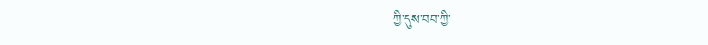ཀྱི་དུས་བབ་ཀྱི་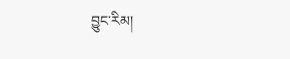བྱུང་རིམ།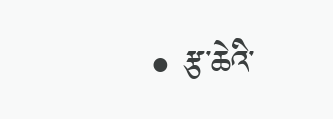• རྩ་ཆེའི་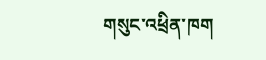གསུང་འཕྲིན་ཁག